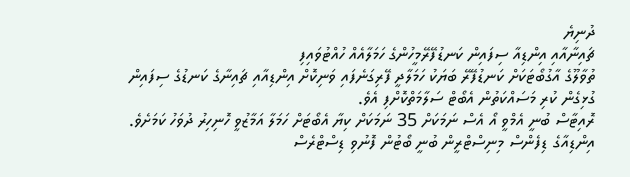ދުނިޔެ
ޗައިނާއާއި އިންޑިއާ ސިފައިން ކަނޑުފޭރޭމީހުންގެ ހަމަލާއެއް ހުއްޓުވައިފި
ތުވާލޫގެ އާގުބޯޓަކަށް ކަނޑުފޭރޭ ބަޔަކު ހަމަލާދީ ފޭރިގަނެފައި ވަނިކޮށް އިންޑިއާއި ޗައިނާގެ ކަނޑުގެ ސިފައިން ގުޅިގެން ކުރި މަސައްކަތުން އެބޯޓް ސަލާމަތްކޮށްފި އެވެ.
ރޮއިޓާސް ބުނީ އެމްވީ އޯ އެސް ނަމަކަށް 35 ނަމަކަށް ކިޔާ އެބޯޓަށް ހަމަލާ އަމާޒުވީ ހޮނިހިރު ދުވަހު ކަމަށެވެ.
އިންޑިއާގެ ޑިފެންސް މިނިސްޓްރީން ބުނީ ބޯޓުން ފޮނުވި ޑިސްޓްރެސް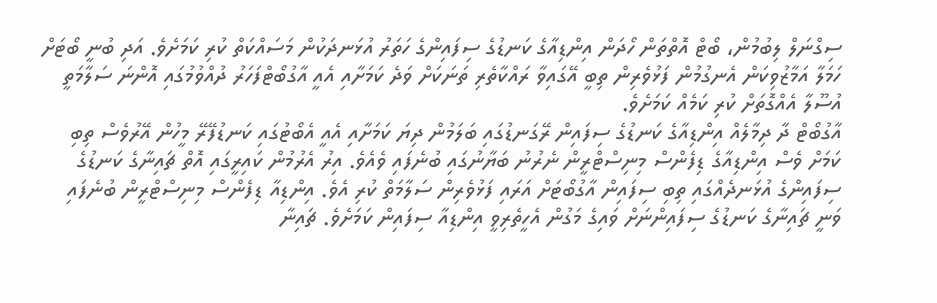ސިގްނަލް ލިބުމުން، ބޯޓް އޮތްތަން ހޯދަން އިންޑިއާގެ ކަނޑުގެ ސިފައިންގެ ހަތަރު އުޅަނދަކުން މަސައްކަތް ކުރި ކަމަށެވެ. އަދި ބުނީ ބޯޓަށް ހަމަލާ އަމާޒުވިކަން އެނގުމުން ފަޅުވެރިން ތިބީ އޭގައިވާ ރައްކާތެރި ތަނަކަށް ވަދެ ކަމަށާއި އެއީ އާގުބޯޓްފަހަރު ދުއްވުމުގައި އޮންނަ ސަލާމަތީ އުސޫލާ އެއްގޮތަށް ކުރި ކަމެއް ކަމަށެވެ.
އާގުބޯޓް ދާ ދިމާލެއް އިންޑިއާގެ ކަނޑުގެ ސިފައިން ރޭގަނޑުގައި ބަލަމުން ދިޔަ ކަމަށާއި އެއީ އެބޯޓުގައި ކަނޑުފޭރޭ މީހުން އޭރުވެސް ތިބި ކަމަށް ވެސް އިންޑިއާގެ ޑިފެންސް މިނިސްޓްރީން ނެރުނު ބަޔާނުގައި ބުނެފައި ވެއެވެ. އިރު އެރުމުން ކައިރީގައި އޮތް ޗައިނާގެ ކަނޑުގެ ސިފައިންގެ އުޅަނދެއްގައި ތިބި ސިފައިން އާގުބޯޓަށް އަރައި ފަޅުވެރިން ސަލާމަތް ކުރި އެވެ. އިންޑިއާ ޑިފެންސް މިނިސްޓްރީން ބުނެފައި ވަނީ ޗައިނާގެ ކަނޑުގެ ސިފައިންނަށް ވައިގެ މަގުން އެހީތެރިވީ އިންޑިއާ ސިފައިން ކަމަށެވެ. ޗައިނާ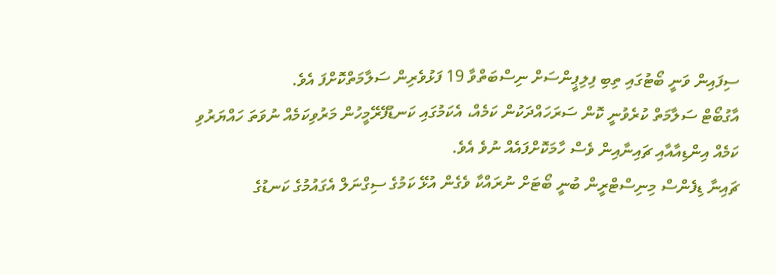ސިފައިން ވަނީ ބޯޓުގައި ތިބި ފިލިޕީންސަށް ނިސްބަތްވާ 19 ފަޅުވެރިން ސަލާމަތްކޮށްފަ އެވެ.
އާގުބޯޓް ސަލާމަތް ކުރެވުނީ ކޮން ސަރަހައްދަކުން ކަމެއް، އެކަމުގައި ކަނޑުފޭރޭމީހުން މަރުވިކަމެއް ނުވަތަ ހައްޔަރުވި ކަމެއް އިންޑިއާއާއި ޗައިނާއިން ވެސް ހާމަކޮށްފައެއް ނުވެ އެވެ.
ޗައިނާ ޑިފެންސް މިނިސްޓްރީން ބުނީ ބޯޓަށް ނުރައްކާ ވެގެން އުޅޭ ކަމުގެ ސިގްނަލް އެގައުމުގެ ކަނޑުގެ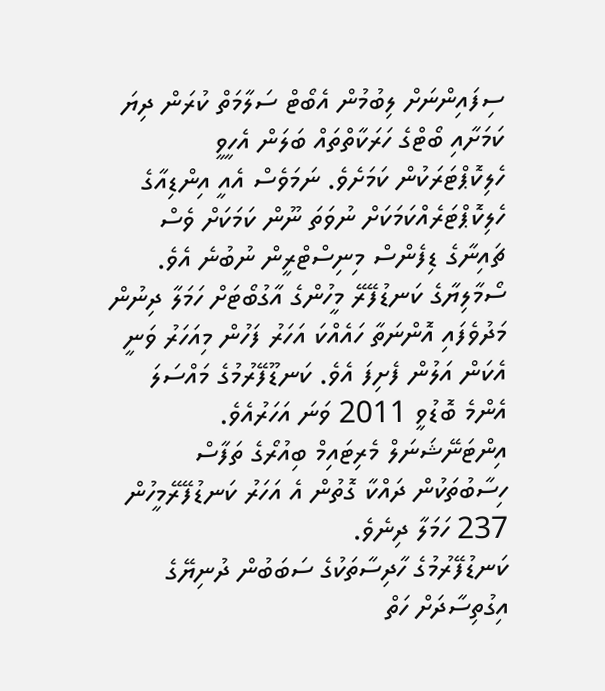ސިފައިންނަށް ލިބުމުން އެބޯޓް ސަލާމަތް ކުރަން ދިޔަ ކަމަށާއި ބޯޓްގެ ހަރަކާތްތައް ބަލަން އެހީވީ ހެލިކޮޕްޓަރަކުން ކަމަށެވެ. ނަމަވެސް އެއީ އިންޑިއާގެ ހެލިކޮޕްޓަރެއްކަމަކަށް ނުވަތަ ނޫން ކަމަކަށް ވެސް ޗައިނާގެ ޑިފެންސް މިނިސްޓްރީން ނުބުނެ އެވެ.
ސޯމާލިޔާގެ ކަނޑުފޭރޭ މީހުންގެ އާގުބޯޓަށް ހަމަލާ ދިނުން މަދުވެފައި އޮންނަތާ ހައެއްކަ އަހަރު ފަހުން މިއަހަރު ވަނީ އެކަން އަލުން ފެށިފަ އެވެ. ކަނޑޫފޭރުމުގެ މައްސަލަ އެންމެ ބޮޑުވީ 2011 ވަނަ އަހަރުއެވެ. އިންޓަނޭޝަނަލް މެރިޓައިމް ބިއުރޯގެ ތަފާސް ހިސާބުތަކުން ދައްކާ ގޮތުން އެ އަހަރު ކަނޑުފޭރޭމީހުން 237 ހަމަލާ ދިނެވެ.
ކަނޑުފޭރުމުގެ ހާދިސާތަކުގެ ސަބަބުން ދުނިޔޭގެ އިގުތިސާދަށް ހަތް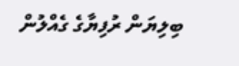ބިލިޔަން ރުފިޔާގެ ގެއްލުން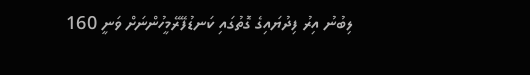ލިބުނު އިރު ފިދުޔައިގެ ގޮތުގައި ކަނޑުފޭރޭމީހުންނަށް ވަނީ 160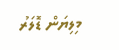މިލިޔަން ޑޮލަރު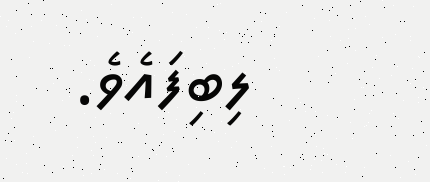ލިބިފައެވެ.